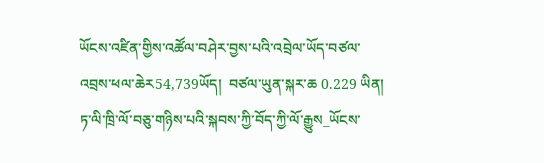ཡོངས་འཛིན་གྱིས་འཚོལ་བཤེར་བྱས་པའི་འབྲེལ་ཡོད་བཙལ་འབྲས་ཕལ་ཆེར54,739ཡོད།  བཙལ་ཡུན་སྐར་ཆ 0.229 ཡིན།
ཏ་ལི་ཁྲི་ལོ་བཅུ་གཉིས་པའི་སྐབས་ཀྱི་བོད་ཀྱི་ལོ་རྒྱུས_ཡོངས་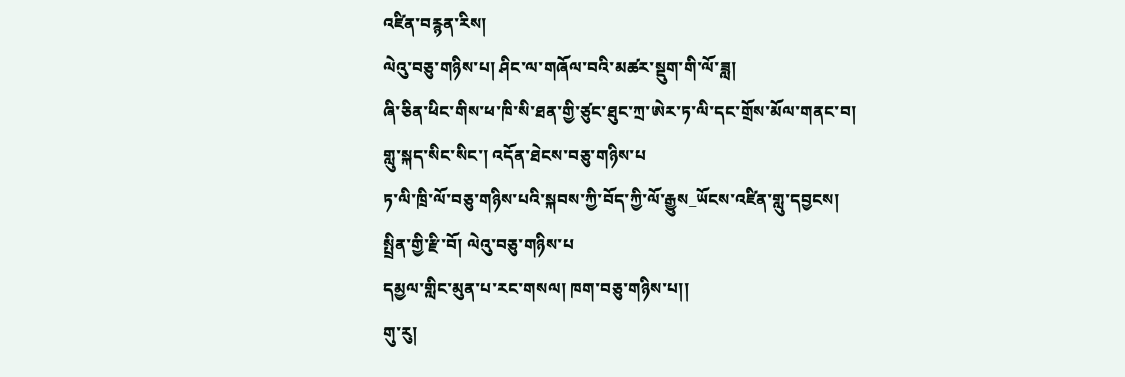འཛིན་བརྙན་རིས།
ལེའུ་བཅུ་གཉིས་པ། ཤིང་ལ་གཞོལ་བའི་མཚར་སྡུག་གི་ལོ་ཟླ།
ཞི་ཅིན་ཕིང་གིས་ཕ་ཁི་སི་ཐན་གྱི་ཙུང་ཐུང་ཀྲ་ཨེར་ཏ་ལི་དང་གྲོས་མོལ་གནང་བ།
གླུ་སྐད་སིང་སིང་། འདོན་ཐེངས་བཅུ་གཉིས་པ
ཏ་ལི་ཁྲི་ལོ་བཅུ་གཉིས་པའི་སྐབས་ཀྱི་བོད་ཀྱི་ལོ་རྒྱུས_ཡོངས་འཛིན་གླུ་དབྱངས།
སྤྲིན་གྱི་རྫི་བོ། ལེའུ་བཅུ་གཉིས་པ
དམྱལ་གླིང་མུན་པ་རང་གསལ། ཁག་བཅུ་གཉིས་པ།།
གུ་རུ།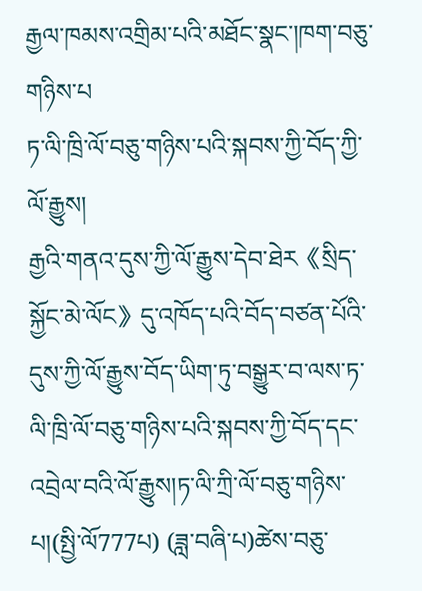རྒྱལ་ཁམས་འགྲིམ་པའི་མཐོང་སྣང་།ཁག་བཅུ་གཉིས་པ
ཏ་ལི་ཁྲི་ལོ་བཅུ་གཉིས་པའི་སྐབས་ཀྱི་བོད་ཀྱི་ལོ་རྒྱུས།
རྒྱའི་གནའ་དུས་ཀྱི་ལོ་རྒྱུས་དེབ་ཐེར《སྲིད་སྐྱོང་མེ་ལོང》དུ་འཁོད་པའི་བོད་བཙན་པོའི་དུས་ཀྱི་ལོ་རྒྱུས་བོད་ཡིག་ཏུ་བསྒྱུར་བ་ལས་ཏ་ལི་ཁྲི་ལོ་བཅུ་གཉིས་པའི་སྐབས་ཀྱི་བོད་དང་འབྲེལ་བའི་ལོ་རྒྱུས།ཏ་ལི་ཀྲི་ལོ་བཅུ་གཉིས་པ།(སྤྱི་ལོ777པ) (ཟླ་བཞི་པ)ཚེས་བཅུ་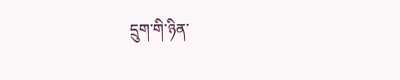དྲུག་གི་ཉིན་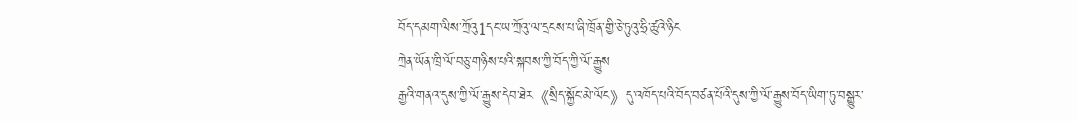བོད་དམག་ལིས་ཀྲོའུ1དང་ཡ་ཀྲོའུ་ལ་དྲངས་པ་ཞི་ཁྲོན་གྱི་ཅེ་ཏུའུ་ཧྲི་ཚུའེ་ཉིང
ཀྲེན་ཡོན་ཁྲི་ལོ་བཅུ་གཉིས་པའི་སྐབས་ཀྱི་བོད་ཀྱི་ལོ་རྒྱུས
རྒྱའི་གནའ་དུས་ཀྱི་ལོ་རྒྱུས་དེབ་ཐེར《སྲིད་སྐྱོང་མེ་ལོང》དུ་འཁོད་པའི་བོད་བཙན་པོའི་དུས་ཀྱི་ལོ་རྒྱུས་བོད་ཡིག་ཏུ་བསྒྱུར་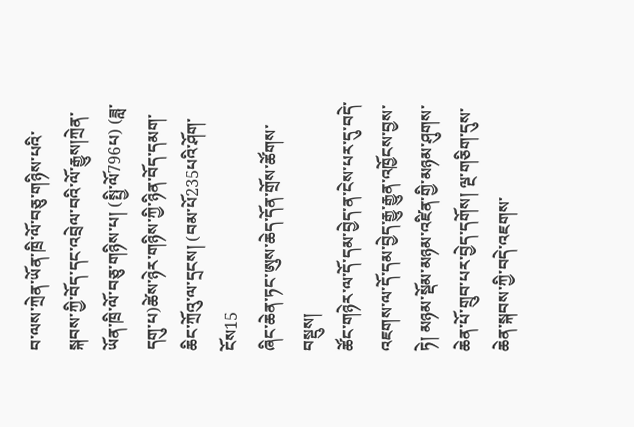བ་ལས་ཀྲེན་ཡོན་ཁྲི་ལོ་བཅུ་གཉིས་པའི་སྐབས་ཀྱི་བོད་དང་འབྲེལ་བའི་ལོ་རྒྱུས།ཀྲེན་ཡོན་ཁྲི་ལོ་བཅུ་གཉིས་པ། (སྤྱི་ལོ796པ) (ཟླ་དགུ་པ)ཚེས་ཉེར་གཉིས་ཀྱི་ཉིན་བོད་དམག་ཆིང་ཀྲོའུ་ལ་དྲངས། (བམ་པོ235པའི་ཤོག་ངོས15
ཞིང་ཆེན་ཏང་ཨུས་ཆེད་དོན་གྲོས་ཚོགས་བསྡུས།
ཚོང་གཉེར་ལ་དོ་དམ་བྱེད་ན་ངེས་པར་དུ་བདེ་འཇགས་ལ་དོ་དམ་བྱེད་རྒྱུ་རྒྱུན་འཁྱོངས་བྱས་ཏེ། མཉམ་སྡོམ་མཉམ་འཛིན་གྱི་མཉམ་ཤུགས་ཆེན་པོ་གྲུབ་པར་བྱེད་དགོས། ལྔ་གཅིག་དུས་ཆེན་སྐབས་ཀྱི་བདེ་འཇགས་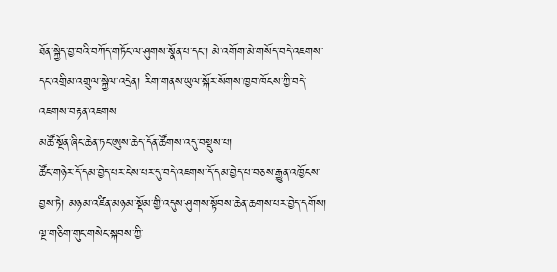ཐོན་སྐྱེད་བྱ་བའི་བཀོད་གཏོང་ལ་ཤུགས་སྣོན་པ་དང་། མེ་འགོག་མེ་གསོད་བདེ་འཇགས་དང་འགྲིམ་འགྲུལ་སྐྱེལ་འདྲེན། རིག་གནས་ཡུལ་སྐོར་སོགས་ཁྱབ་ཁོངས་ཀྱི་བདེ་འཇགས་བརྟན་འཇགས
མཚོ་སྔོན་ཞིང་ཆེན་ཏང་ཨུས་ཆེད་དོན་ཚོགས་འདུ་བསྡུས་པ།
ཚོང་གཉེར་དོ་དམ་བྱེད་པར་ངེས་པར་དུ་བདེ་འཇགས་དོ་དམ་བྱེད་པ་བཅས་རྒྱུན་འཁྱོངས་བྱས་ཏེ། མཉམ་འཛིན་མཉམ་སྡོམ་གྱི་འདུས་ཤུགས་སྟོབས་ཆེན་ཆགས་པར་བྱེད་དགོས། ལྔ་གཅིག་གུང་གསེང་སྐབས་ཀྱི་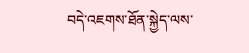བདེ་འཇགས་ཐོན་སྐྱེད་ལས་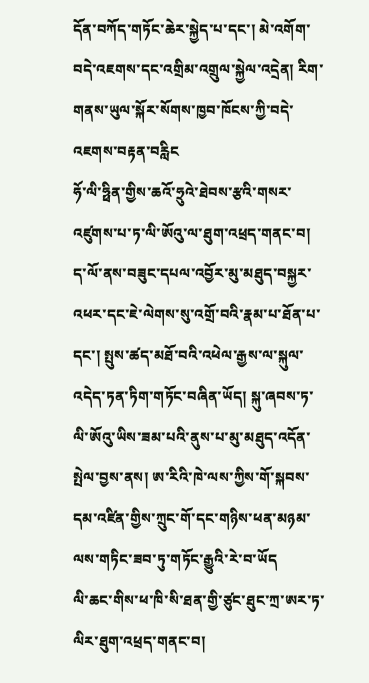དོན་བཀོད་གཏོང་ཆེར་སྐྱེད་པ་དང་། མེ་འགོག་བདེ་འཇགས་དང་འགྲིམ་འགྲུལ་སྐྱེལ་འདྲེན། རིག་གནས་ཡུལ་སྐོར་སོགས་ཁྱབ་ཁོངས་ཀྱི་བདེ་འཇགས་བརྟན་བརླིང
ཧོ་ལི་ཧྥིན་གྱིས་ཆའོ་ཧྲུའེ་ཐེབས་རྩའི་གསར་འཛུགས་པ་ཏ་ལི་ཨོའུ་ལ་ཐུག་འཕྲད་གནང་བ།
ད་ལོ་ནས་བཟུང་དཔལ་འབྱོར་མུ་མཐུད་བསྐྱར་འཕར་དང་ཇེ་ལེགས་སུ་འགྲོ་བའི་རྣམ་པ་ཐོན་པ་དང་། སྤུས་ཚད་མཐོ་བའི་འཕེལ་རྒྱས་ལ་སྐུལ་འདེད་ཏན་ཏིག་གཏོང་བཞིན་ཡོད། སྐུ་ཞབས་ཏ་ལི་ཨོའུ་ཡིས་ཟམ་པའི་ནུས་པ་མུ་མཐུད་འདོན་སྤེལ་བྱས་ནས། ཨ་རིའི་ཁེ་ལས་ཀྱིས་གོ་སྐབས་དམ་འཛིན་གྱིས་ཀྲུང་གོ་དང་གཉིས་ཕན་མཉམ་ལས་གཏིང་ཟབ་ཏུ་གཏོང་རྒྱུའི་རེ་བ་ཡོད
ལི་ཆང་གིས་ཕ་ཁི་སི་ཐན་གྱི་ཙུང་ཐུང་ཀྲ་ཨར་ཏ་ལིར་ཐུག་འཕྲད་གནང་བ།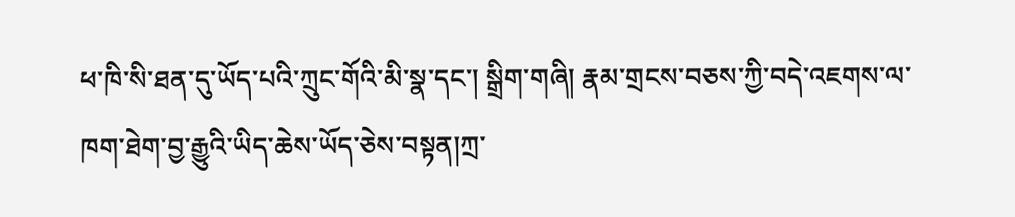ཕ་ཁི་སི་ཐན་དུ་ཡོད་པའི་ཀྲུང་གོའི་མི་སྣ་དང་། སྒྲིག་གཞི། རྣམ་གྲངས་བཅས་ཀྱི་བདེ་འཇགས་ལ་ཁག་ཐེག་བྱ་རྒྱུའི་ཡིད་ཆེས་ཡོད་ཅེས་བསྟན།ཀྲ་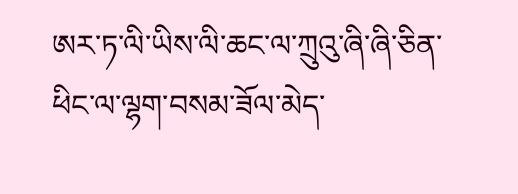ཨར་ཏ་ལི་ཡིས་ལི་ཆང་ལ་ཀྲུའུ་ཞི་ཞི་ཅིན་ཕིང་ལ་ལྷག་བསམ་ཟོལ་མེད་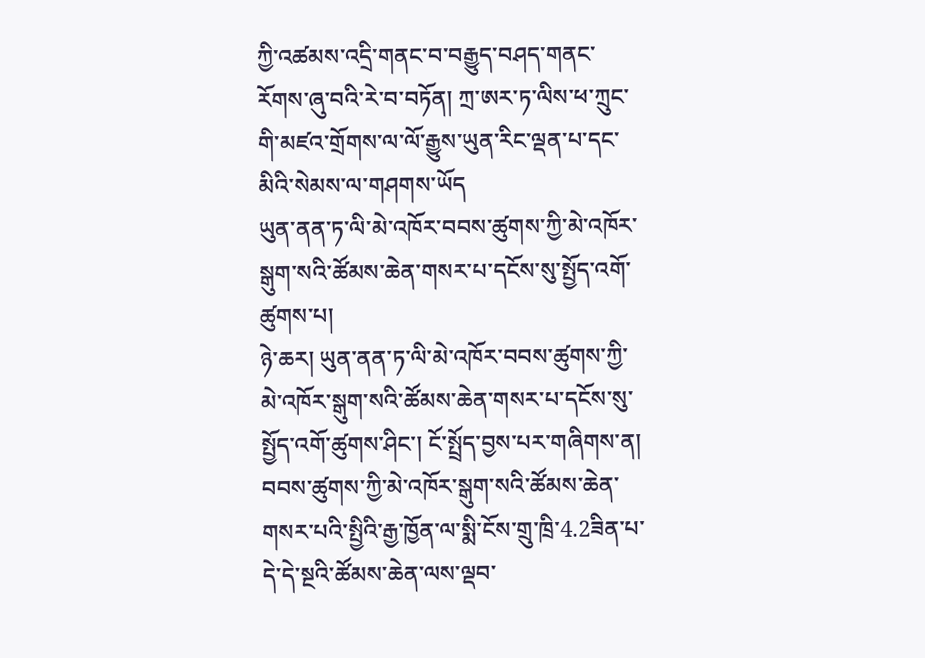ཀྱི་འཚམས་འདྲི་གནང་བ་བརྒྱུད་བཤད་གནང་རོགས་ཞུ་བའི་རེ་བ་བཏོན། ཀྲ་ཨར་ཏ་ལིས་ཕ་ཀྲུང་གི་མཛའ་གྲོགས་ལ་ལོ་རྒྱུས་ཡུན་རིང་ལྡན་པ་དང་མིའི་སེམས་ལ་གཤགས་ཡོད
ཡུན་ནན་ཏ་ལི་མེ་འཁོར་བབས་ཚུགས་ཀྱི་མེ་འཁོར་སྒུག་སའི་ཚོམས་ཆེན་གསར་པ་དངོས་སུ་སྤྱོད་འགོ་ཚུགས་པ།
ཉེ་ཆར། ཡུན་ནན་ཏ་ལི་མེ་འཁོར་བབས་ཚུགས་ཀྱི་མེ་འཁོར་སྒུག་སའི་ཚོམས་ཆེན་གསར་པ་དངོས་སུ་སྤྱོད་འགོ་ཚུགས་ཤིང་། ངོ་སྤྲོད་བྱས་པར་གཞིགས་ན། བབས་ཚུགས་ཀྱི་མེ་འཁོར་སྒུག་སའི་ཚོམས་ཆེན་གསར་པའི་སྤྱིའི་རྒྱ་ཁྱོན་ལ་སྨི་ངོས་གྲུ་ཁྲི་4.2ཟིན་པ་དེ་དེ་སྔའི་ཚོམས་ཆེན་ལས་ལྡབ་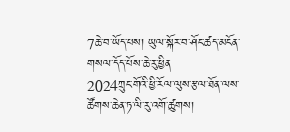7ཆེ་བ་ཡོད་པས། ཡུལ་སྐོར་བ་ཤོང་ཚད་མངོན་གསལ་དོད་པོས་ཆེ་རུ་ཕྱིན
2024ཀྲུང་གོའི་ཕྱི་རོལ་ལུས་རྩལ་ཐོན་ལས་ཚོགས་ཆེན་ཏ་ལི་རུ་འགོ་ཚུགས།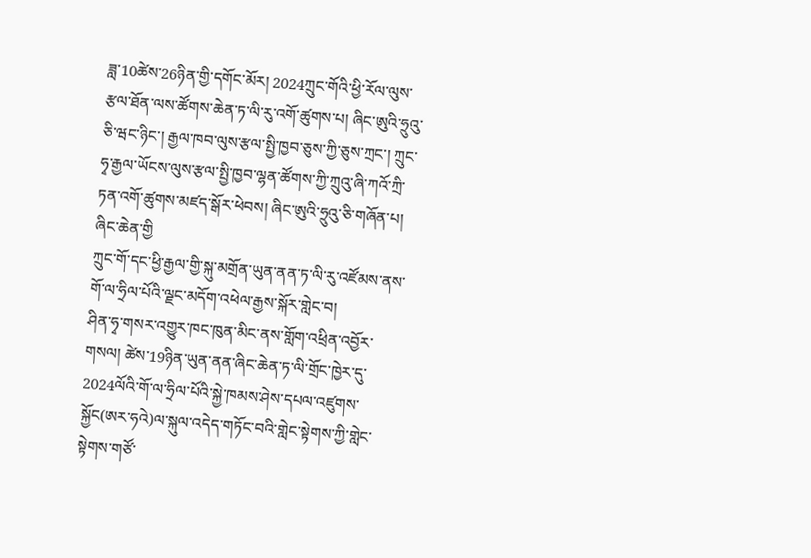ཟླ་10ཚེས་26ཉིན་གྱི་དགོང་མོར། 2024ཀྲུང་གོའི་ཕྱི་རོལ་ལུས་རྩལ་ཐོན་ལས་ཚོགས་ཆེན་ཏ་ལི་རུ་འགོ་ཚུགས་པ། ཞིང་ཨུའི་ཧྲུའུ་ཅི་ཝང་ཉིང་། རྒྱལ་ཁབ་ལུས་རྩལ་སྤྱི་ཁྱབ་ཅུས་ཀྱི་ཅུས་ཀྲང་། ཀྲུང་ཧྭ་རྒྱལ་ཡོངས་ལུས་རྩལ་སྤྱི་ཁྱབ་ལྷན་ཚོགས་ཀྱི་ཀྲུའུ་ཞི་ཀའོ་ཀྲི་ཏན་འགོ་ཚུགས་མཛད་སྒོར་ཕེབས། ཞིང་ཨུའི་ཧྲུའུ་ཅི་གཞོན་པ། ཞིང་ཆེན་གྱི
ཀྲུང་གོ་དང་ཕྱི་རྒྱལ་གྱི་སྐུ་མགྲོན་ཡུན་ནན་ཏ་ལི་རུ་འཛོམས་ནས་གོ་ལ་ཧྲིལ་པོའི་ལྗང་མདོག་འཕེལ་རྒྱས་སྐོར་གླེང་བ།
ཤིན་ཧྭ་གསར་འགྱུར་ཁང་ཁུན་མིང་ནས་གློག་འཕྲིན་འབྱོར་གསལ། ཚེས་19ཉིན་ཡུན་ནན་ཞིང་ཆེན་ཏ་ལི་གྲོང་ཁྱེར་དུ་2024ལོའི་གོ་ལ་ཧྲིལ་པོའི་སྐྱེ་ཁམས་ཤེས་དཔལ་འཛུགས་སྐྱོང(ཨར་ཧའེ)ལ་སྐུལ་འདེད་གཏོང་བའི་གླེང་སྟེགས་ཀྱི་གླེང་སྟེགས་གཙོ་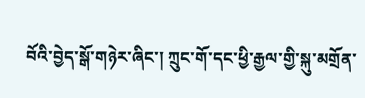བོའི་བྱེད་སྒོ་གཉེར་ཞིང་། ཀྲུང་གོ་དང་ཕྱི་རྒྱལ་གྱི་སྐུ་མགྲོན་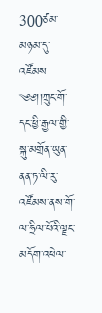300ཙམ་མཉམ་དུ་འཛོམས
༄༅།།ཀྲུང་གོ་དང་ཕྱི་རྒྱལ་གྱི་སྐུ་མགྲོན་ཡུན་ནན་ཏ་ལི་རུ་འཛོམས་ནས་གོ་ལ་ཧྲིལ་པོའི་ལྗང་མདོག་འཕེལ་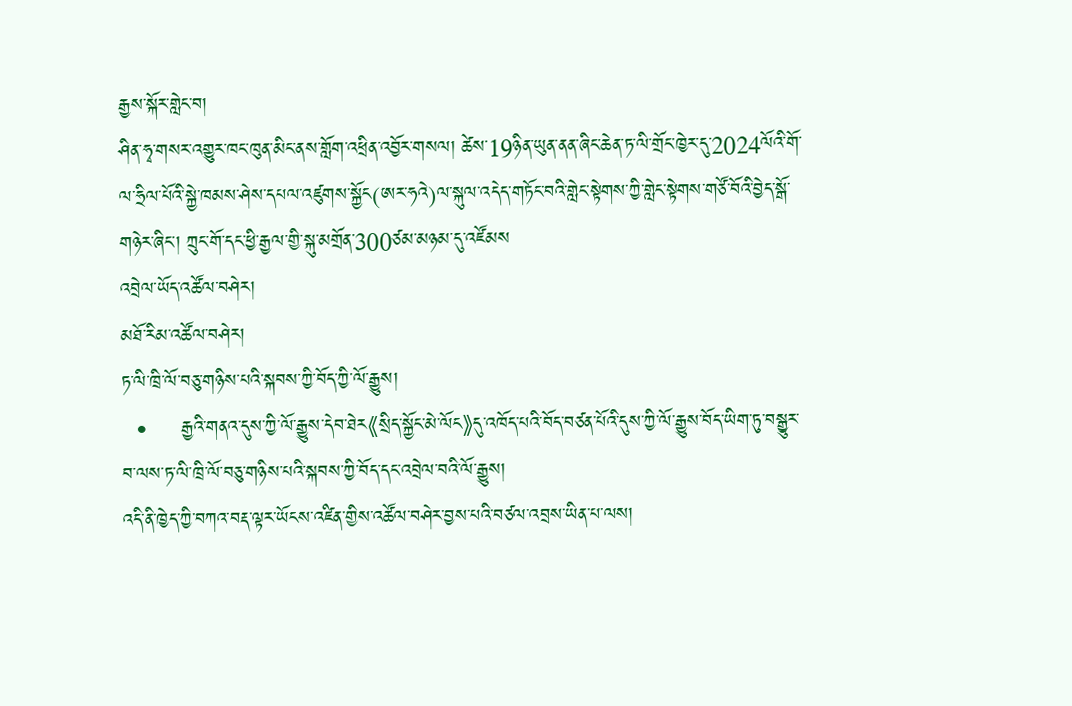རྒྱས་སྐོར་གླེང་བ།
ཤིན་ཧྭ་གསར་འགྱུར་ཁང་ཁུན་མིང་ནས་གློག་འཕྲིན་འབྱོར་གསལ། ཚེས་19ཉིན་ཡུན་ནན་ཞིང་ཆེན་ཏ་ལི་གྲོང་ཁྱེར་དུ་2024ལོའི་གོ་ལ་ཧྲིལ་པོའི་སྐྱེ་ཁམས་ཤེས་དཔལ་འཛུགས་སྐྱོང(ཨར་ཧའེ)ལ་སྐུལ་འདེད་གཏོང་བའི་གླེང་སྟེགས་ཀྱི་གླེང་སྟེགས་གཙོ་བོའི་བྱེད་སྒོ་གཉེར་ཞིང་། ཀྲུང་གོ་དང་ཕྱི་རྒྱལ་གྱི་སྐུ་མགྲོན་300ཙམ་མཉམ་དུ་འཛོམས
འབྲེལ་ཡོད་འཚོལ་བཤེར།
མཐོ་རིམ་འཚོལ་བཤེར།
ཏ་ལི་ཁྲི་ལོ་བཅུ་གཉིས་པའི་སྐབས་ཀྱི་བོད་ཀྱི་ལོ་རྒྱུས།
  •     རྒྱའི་གནའ་དུས་ཀྱི་ལོ་རྒྱུས་དེབ་ཐེར《སྲིད་སྐྱོང་མེ་ལོང》དུ་འཁོད་པའི་བོད་བཙན་པོའི་དུས་ཀྱི་ལོ་རྒྱུས་བོད་ཡིག་ཏུ་བསྒྱུར་བ་ལས་ཏ་ལི་ཁྲི་ལོ་བཅུ་གཉིས་པའི་སྐབས་ཀྱི་བོད་དང་འབྲེལ་བའི་ལོ་རྒྱུས།
འདི་ནི་ཁྱེད་ཀྱི་བཀའ་བརྡ་ལྟར་ཡོངས་འཛིན་གྱིས་འཚོལ་བཤེར་བྱས་པའི་བཙལ་འབྲས་ཡིན་པ་ལས།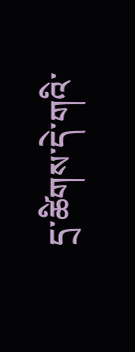དྲ་ཚིགས་དེ་གའི་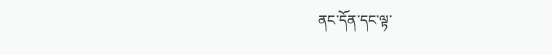ནང་དོན་དང་ལྟ་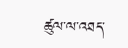ཚུལ་ལ་འཐད་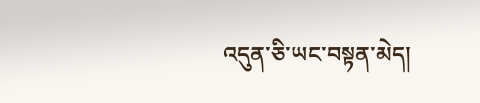འདུན་ཅི་ཡང་བསྟན་མེད།